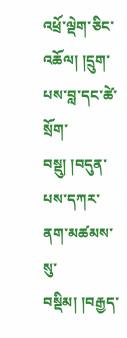འཕྲོ་ལྡེག་ཅིང་འཆོལ། །དྲུག་པས་བླ་དང་ཚེ་སྲོག་བསྡུ། །བདུན་པས་དཀར་ནག་མཚམས་སུ་བསྡིམ། །བརྒྱད་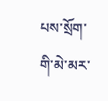པས་སྲོག་གི་མེ་མར་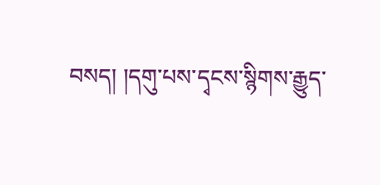བསད། །དགུ་པས་དྭངས་སྙིགས་རྒྱུད་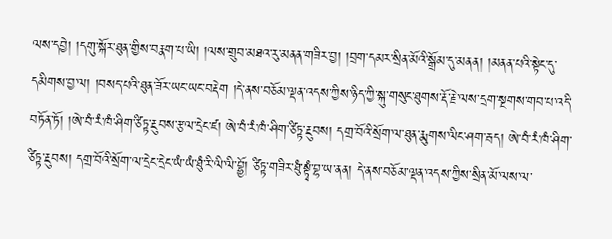ལས་དབྱེ། །དགུ་སྐོར་ཐུན་གྱིས་བརྣག་པ་ཡི། །ལས་གྲུབ་མཐའ་རུ་མནན་གཟིར་བྱ། །བྲག་དམར་སྲིན་མོའི་སྒྲོམ་དུ་མནན། །མནན་པའི་སྟེང་དུ་དམིགས་བྱ་ལ། །བསད་པའི་ཐུན་ཟོར་ཡང་ཡང་བརྡེག །དེ་ནས་བཅོམ་ལྡན་འདས་ཀྱིས་ཉིད་ཀྱི་སྐུ་གསུང་ཐུགས་རྡོ་རྗེ་ལས་དྲག་སྔགས་གབ་པ་འདི་བཏོན་ཏོ། །ཨེ་བཾ་རཾ་ཁཾ་ཤིག་ཙིཏྟ་རྔུབས་རྩལ་དྲེང་ཛ། ཨེ་བཾ་རཾ་ཁཾ་ཤིག་ཙིཏྟ་རྔུབས། དགྲ་བོའི་སྲོག་ལ་ཐུན་རྨུགས་ལིང་ཤག་རྦད། ཨེ་བཾ་རཾ་ཁཾ་ཤིག་ཙིཏྟ་རྔུབས། དགྲ་བོའི་སྲོག་ལ་དྲེང་དྲེང་ཡཾ་ཡཾ་ཐུཾ་རི་ལི་ལི་བྷྱོ། ཙིཏྟ་གཟིར་ཐུཾ་སྟྭཾ་བྷ་ཡ་ནན། དེ་ནས་བཅོམ་ལྡན་འདས་ཀྱིས་སྲིན་མོ་ལས་ལ་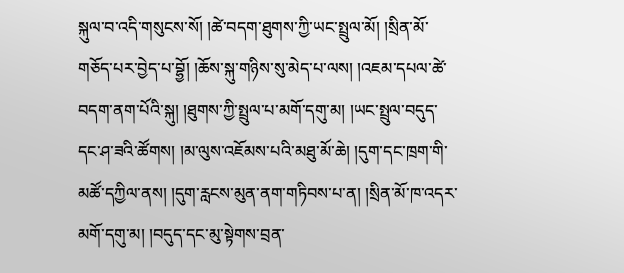སྐུལ་བ་འདི་གསུངས་སོ། །ཚེ་བདག་ཐུགས་ཀྱི་ཡང་སྤྲུལ་མོ། །སྲིན་མོ་གཅོད་པར་བྱེད་པ་བྷྱོ། །ཆོས་སྐུ་གཉིས་སུ་མེད་པ་ལས། །འཇམ་དཔལ་ཚེ་བདག་ནག་པོའི་སྐུ། །ཐུགས་ཀྱི་སྤྲུལ་པ་མགོ་དགུ་མ། །ཡང་སྤྲུལ་བདུད་དང་ཤ་ཟའི་ཚོགས། །མ་ལུས་འཇོམས་པའི་མཐུ་མོ་ཆེ། །དུག་དང་ཁྲག་གི་མཚོ་དཀྱིལ་ནས། །དུག་རླངས་མུན་ནག་གཏིབས་པ་ན། །སྲིན་མོ་ཁ་འདར་མགོ་དགུ་མ། །བདུད་དང་མུ་སྟེགས་བྲན་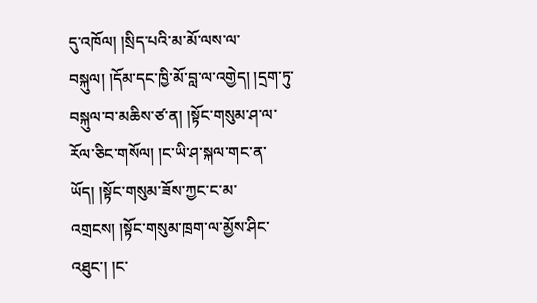དུ་འཁོལ། །སྲིད་པའི་མ་མོ་ལས་ལ་བསྐུལ། །དོམ་དང་ཁྱི་མོ་བླ་ལ་འགྱེད། །དྲག་ཏུ་བསྐུལ་བ་མཆིས་ཙ་ན། །སྟོང་གསུམ་ཤ་ལ་རོལ་ཅིང་གསོལ། །ང་ཡི་ཤ་སྐལ་གང་ན་ཡོད། །སྟོང་གསུམ་ཟོས་ཀྱང་ང་མ་འགྲངས། །སྟོང་གསུམ་ཁྲག་ལ་མྱོས་ཤིང་འཐུང་། །ང་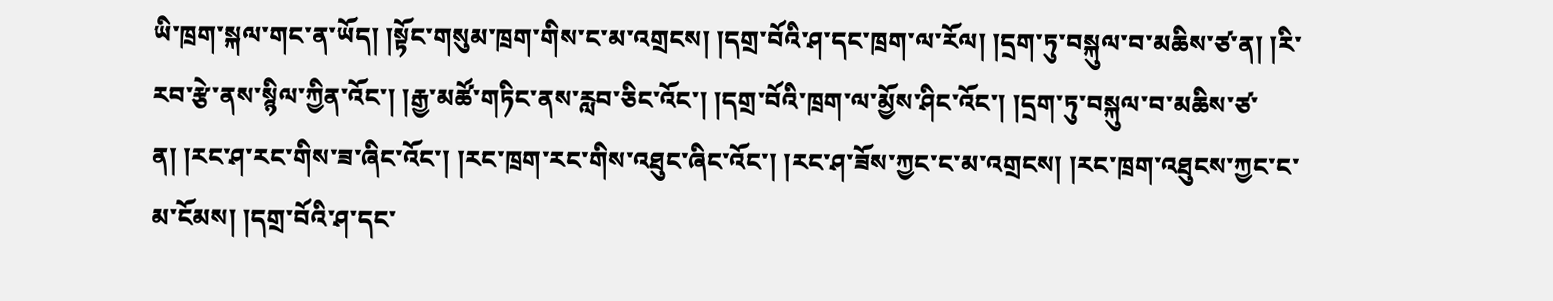ཡི་ཁྲག་སྐལ་གང་ན་ཡོད། །སྟོང་གསུམ་ཁྲག་གིས་ང་མ་འགྲངས། །དགྲ་བོའི་ཤ་དང་ཁྲག་ལ་རོལ། །དྲག་ཏུ་བསྐུལ་བ་མཆིས་ཙ་ན། །རི་རབ་རྩེ་ནས་སྙིལ་ཀྱིན་འོང་། །རྒྱ་མཚོ་གཏིང་ནས་རླབ་ཅིང་འོང་། །དགྲ་བོའི་ཁྲག་ལ་མྱོས་ཤིང་འོང་། །དྲག་ཏུ་བསྐུལ་བ་མཆིས་ཙ་ན། །རང་ཤ་རང་གིས་ཟ་ཞིང་འོང་། །རང་ཁྲག་རང་གིས་འཐུང་ཞིང་འོང་། །རང་ཤ་ཟོས་ཀྱང་ང་མ་འགྲངས། །རང་ཁྲག་འཐུངས་ཀྱང་ང་མ་ངོམས། །དགྲ་བོའི་ཤ་དང་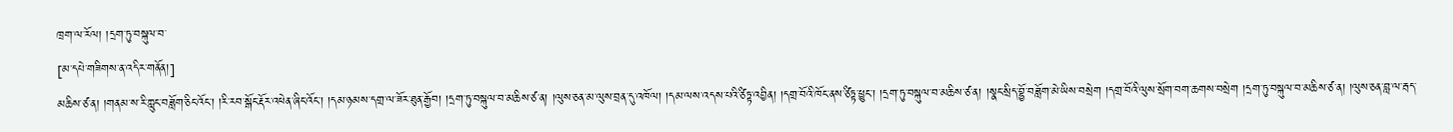ཁྲག་ལ་རོལ། །དྲག་ཏུ་བསྐུལ་བ་
[མ་དཔེ་གཟིགས་ན་འདིར་གནོན།]
མཆིས་ཙ་ན། །གནམ་ས་རི་ཀླུང་བཟློག་ཅིང་འོང་། །རི་རབ་སྒོང་རྡོར་འཕེན་ཞིང་འོང་། །དམ་ཉམས་དགྲ་ལ་ཟོར་ཐུན་རྒྱོབ། །དྲག་ཏུ་བསྐུལ་བ་མཆིས་ཙ་ན། །ལུས་ཅན་མ་ལུས་བྲན་དུ་འཁོལ། །དམ་ལས་འདས་པའི་ཙིཏྟ་འབྱིན། །དགྲ་བོའི་ཁོང་ནས་ཙིཏྟ་ཕྱུང་། །དྲག་ཏུ་བསྐུལ་བ་མཆིས་ཙ་ན། །སྣང་སྲིད་བྷྱོ་བཟློག་མེ་ཡིས་བསྲེག །དགྲ་བོའི་ལུས་སྲོག་བག་ཆགས་བསྲེག །དྲག་ཏུ་བསྐུལ་བ་མཆིས་ཙ་ན། །ལུས་ཅན་བླ་ལ་རྦད་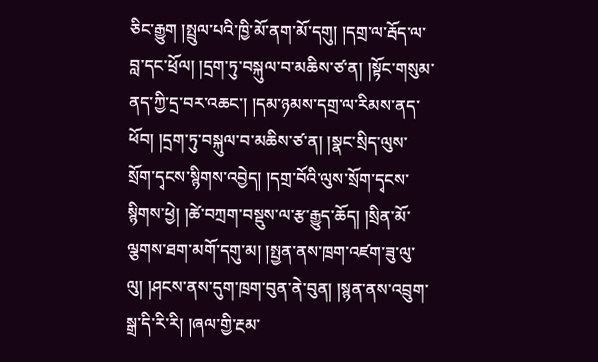ཅིང་རྒྱུག །སྤྲུལ་པའི་ཁྱི་མོ་ནག་མོ་དགུ། །དགྲ་ལ་རྦོད་ལ་བླ་དང་ཕྲོལ། །དྲག་ཏུ་བསྐུལ་བ་མཆིས་ཙ་ན། །སྟོང་གསུམ་ནད་ཀྱི་དྲ་བར་འཆང་། །དམ་ཉམས་དགྲ་ལ་རིམས་ནད་ཕོབ། །དྲག་ཏུ་བསྐུལ་བ་མཆིས་ཙ་ན། །སྣང་སྲིད་ལུས་སྲོག་དྭངས་སྙིགས་འབྱེད། །དགྲ་བོའི་ལུས་སྲོག་དྭངས་སྙིགས་ཕྱེ། །ཚེ་བཀྲག་བསྡུས་ལ་རྩ་རྒྱུད་ཆོད། །སྲིན་མོ་ལྕགས་ཐག་མགོ་དགུ་མ། །སྤྱན་ནས་ཁྲག་འཛག་ཟུ་ལུ་ལུ། །ཤངས་ནས་དུག་ཁྲག་བུན་ནེ་བུན། །སྙན་ནས་འབྲུག་སྒྲ་དི་རི་རི། །ཞལ་གྱི་རྔམ་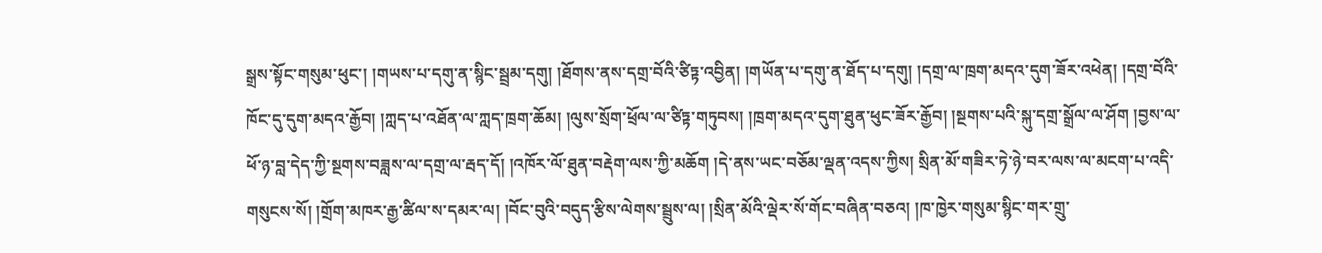སྒྲས་སྟོང་གསུམ་ཕུང་། །གཡས་པ་དགུ་ན་སྙིང་སྦྲམ་དགུ། །ཐོགས་ནས་དགྲ་བོའི་ཙིཏྟ་འབྱིན། །གཡོན་པ་དགུ་ན་ཐོད་པ་དགུ། །དགྲ་ལ་ཁྲག་མདའ་དུག་ཟོར་འཕེན། །དགྲ་བོའི་ཁོང་དུ་དུག་མདའ་རྒྱོབ། །ཀླད་པ་འཐོན་ལ་ཀླད་ཁྲག་ཆོམ། །ལུས་སྲོག་ཕྲོལ་ལ་ཙིཏྟ་གཏུབས། །ཁྲག་མདའ་དུག་ཐུན་ཕུང་ཟོར་རྒྱོབ། །སྔགས་པའི་སྐུ་དགྲ་སྒྲོལ་ལ་ཤོག །བྱས་ལ་ཕོ་ཉ་བླ་དེད་ཀྱི་སྔགས་བཟླས་ལ་དགྲ་ལ་རྦད་དོ། །འཁོར་ལོ་ཐུན་བརྡེག་ལས་ཀྱི་མཆོག །དེ་ནས་ཡང་བཅོམ་ལྡན་འདས་ཀྱིས། སྲིན་མོ་གཟིར་ཏེ་ཉེ་བར་ལས་ལ་མངག་པ་འདི་གསུངས་སོ། །གྲོག་མཁར་རྒྱ་ཚིལ་ས་དམར་ལ། །བོང་བུའི་བདུད་རྩིས་ལེགས་སྦྲུས་ལ། །སྲིན་མོའི་ལྡེར་སོ་གོང་བཞིན་བཅའ། །ཁ་ཁྱེར་གསུམ་སྙིང་གར་གྲུ་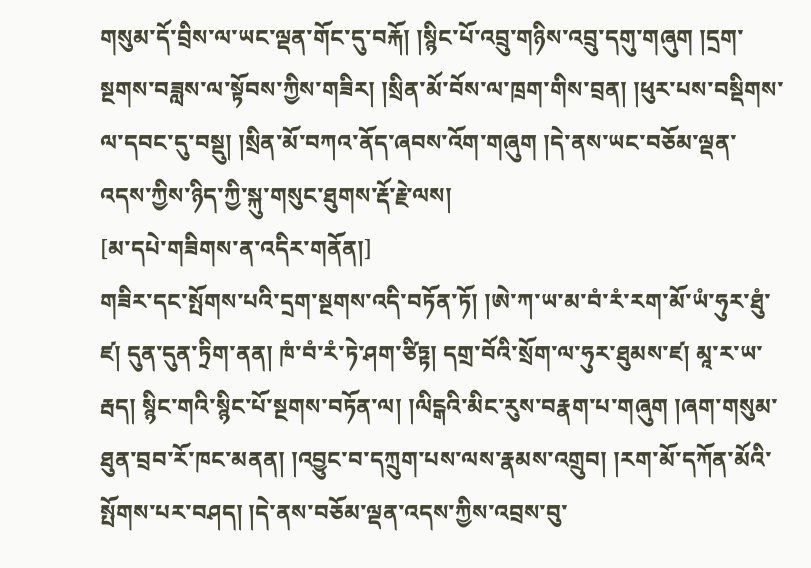གསུམ་དོ་བྲིས་ལ་ཡང་ལྡན་གོང་དུ་བརྐོ། །སྙིང་པོ་འབྲུ་གཉིས་འབྲུ་དགུ་གཞུག །དྲག་སྔགས་བཟླས་ལ་སྟོབས་ཀྱིས་གཟིར། །སྲིན་མོ་བོས་ལ་ཁྲག་གིས་བྲན། །ཕུར་པས་བསྡིགས་ལ་དབང་དུ་བསྡུ། །སྲིན་མོ་བཀའ་ནོད་ཞབས་འོག་གཞུག །དེ་ནས་ཡང་བཅོམ་ལྡན་འདས་ཀྱིས་ཉིད་ཀྱི་སྐུ་གསུང་ཐུགས་རྡོ་རྗེ་ལས།
[མ་དཔེ་གཟིགས་ན་འདིར་གནོན།]
གཟིར་དང་སྤོགས་པའི་དྲག་སྔགས་འདི་བཏོན་ཏོ། །ཨེ་ཀ་ཡ་མ་བཾ་རཾ་རག་མོ་ཡཾ་ཧུར་ཐུཾ་ཛ། དུན་དུན་ཏྲིག་ནན། ཁཾ་བཾ་རཾ་ཏེ་ཤག་ཙིཏྟ། དགྲ་བོའི་སྲོག་ལ་ཧུར་ཐུམས་ཛ། མཱ་ར་ཡ་རྦད། སྙིང་གའི་སྙིང་པོ་སྔགས་བཏོན་ལ། །ལིངྒའི་མིང་རུས་བརྣག་པ་གཞུག །ཞག་གསུམ་ཐུན་བྲབ་རོ་ཁང་མནན། །འབྱུང་བ་དཀྲུག་པས་ལས་རྣམས་འགྲུབ། །རག་མོ་དཀོན་མོའི་སྤོགས་པར་བཤད། །དེ་ནས་བཅོམ་ལྡན་འདས་ཀྱིས་འབྲས་བུ་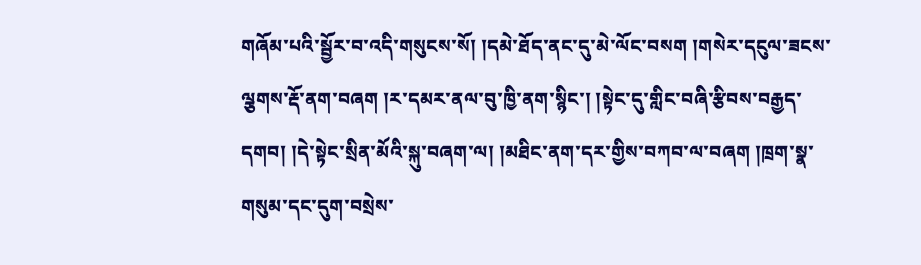གཞོམ་པའི་སྦྱོར་བ་འདི་གསུངས་སོ། །དམེ་ཐོད་ནང་དུ་མེ་ལོང་བསག །གསེར་དངུལ་ཟངས་ལྕགས་རྡོ་ནག་བཞག །ར་དམར་ནལ་བུ་ཁྱི་ནག་སྙིང་། །སྟེང་དུ་གླིང་བཞི་རྩིབས་བརྒྱད་དགབ། །དེ་སྟེང་སྲིན་མོའི་སྐུ་བཞག་ལ། །མཐིང་ནག་དར་གྱིས་བཀབ་ལ་བཞག །ཁྲག་སྣ་གསུམ་དང་དུག་བསྲེས་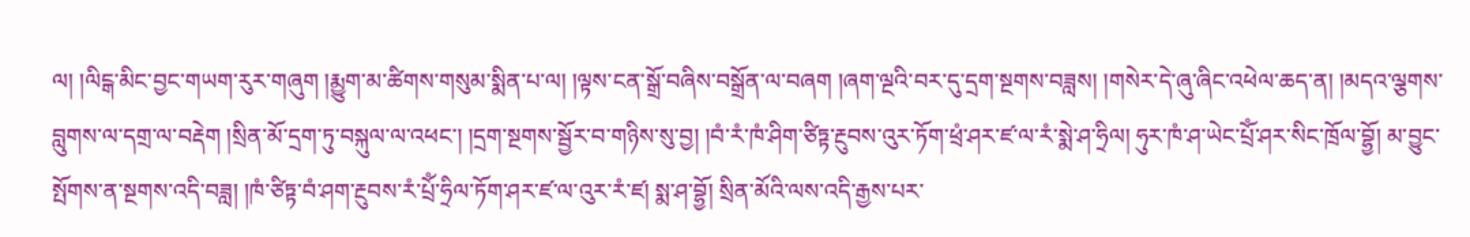ལ། །ལིངྒ་མིང་བྱང་གཡག་རུར་གཞུག །རྨྱུག་མ་ཚིགས་གསུམ་སྨིན་པ་ལ། །ལྟས་ངན་སྒྲོ་བཞིས་བསྒྲོན་ལ་བཞག །ཞག་ལྔའི་བར་དུ་དྲག་སྔགས་བཟླས། །གསེར་དེ་ཞུ་ཞིང་འཕེལ་ཆད་ན། །མདའ་ལྕགས་བླུགས་ལ་དགྲ་ལ་བརྡེག །སྲིན་མོ་དྲག་ཏུ་བསྐུལ་ལ་འཕང་། །དྲག་སྔགས་སྦྱོར་བ་གཉིས་སུ་བྱ། །བཾ་རཾ་ཁཾ་ཤིག་ཙིཏྟ་རྔུབས་འུར་ཏོག་ཕྲཾ་ཤར་ཛ་ལ་རཾ་སྨེ་ཤ་ཧྲིལ། ཧུར་ཁཾ་ཤ་ཡེང་པྲོཾ་ཤར་སིང་ཁྲོལ་བྷྱོ། མ་བྱུང་སྤོགས་ན་སྔགས་འདི་བཟླ། །ཁཾ་ཙིཏྟ་བཾ་ཤག་རྔུབས་རཾ་པྲོཾ་ཧྲིལ་ཏོག་ཤར་ཛ་ལ་འུར་རཾ་ཛ། སྨ་ཤ་བྷྱོ། སྲིན་མོའི་ལས་འདི་རྒྱས་པར་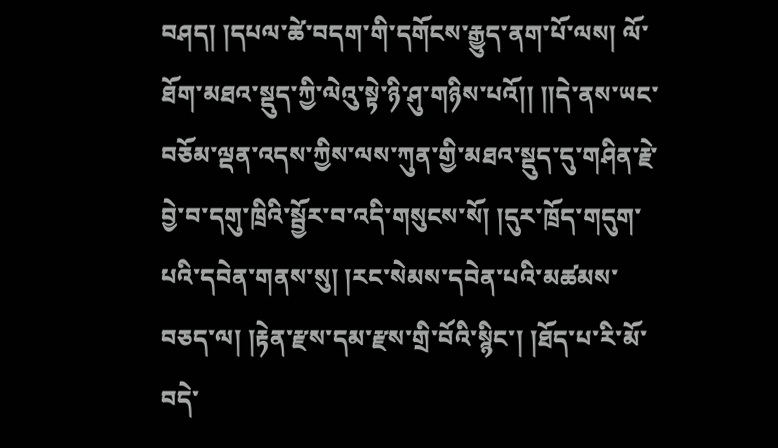བཤད། །དཔལ་ཚེ་བདག་གི་དགོངས་རྒྱུད་ནག་པོ་ལས། ལོ་ཐོག་མཐའ་སྡུད་ཀྱི་ལེའུ་སྟེ་ཉི་ཤུ་གཉིས་པའོ།། །།དེ་ནས་ཡང་བཅོམ་ལྡན་འདས་ཀྱིས་ལས་ཀུན་གྱི་མཐའ་སྡུད་དུ་གཤིན་རྗེ་བྱེ་བ་དགུ་ཁྲིའི་སྦྱོར་བ་འདི་གསུངས་སོ། །དུར་ཁྲོད་གདུག་པའི་དབེན་གནས་སུ། །རང་སེམས་དབེན་པའི་མཚམས་བཅད་ལ། །རྟེན་རྫས་དམ་རྫས་གྲི་བོའི་སྙིང་། །ཐོད་པ་རི་མོ་བདེ་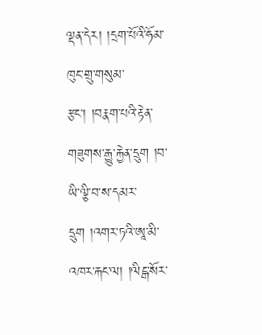ལྡན་དེར། །དྲག་པོའི་ཧོམ་ཁུང་གྲུ་གསུམ་རྩང་། །བརྣག་པའི་རྟེན་གཟུགས་རྒྱུ་རྐྱེན་དྲུག །བ་ཡི་ལྕི་བ་ས་དམར་དྲུག །འགར་ཏའི་ཨཱ་མི་འཁར་རྐང་ལ། །ལིངྒ་སོར་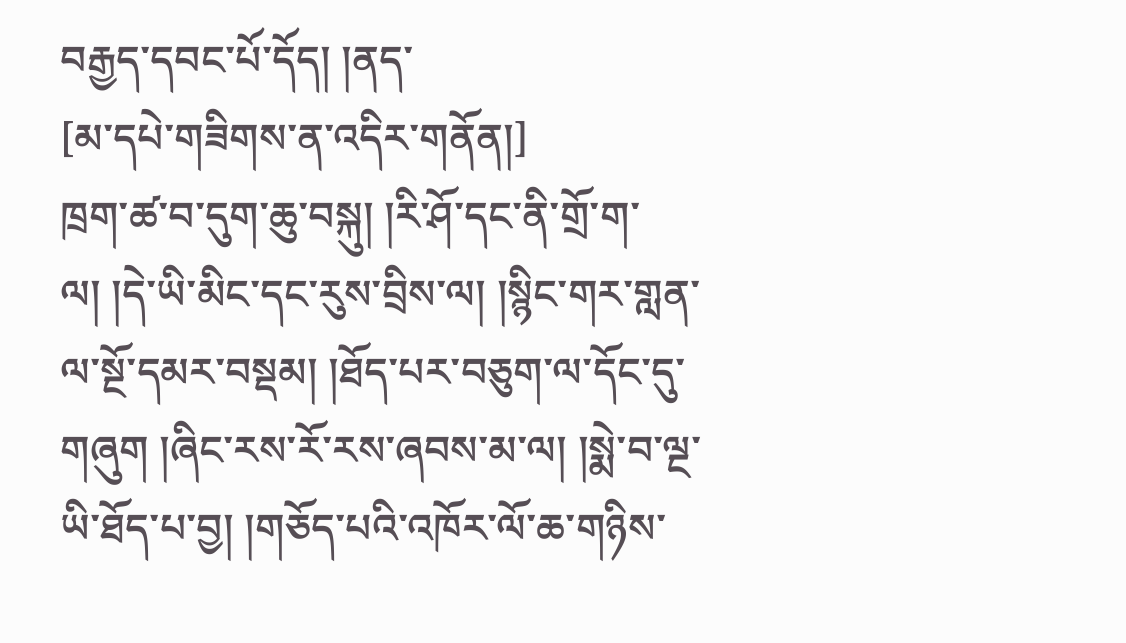བརྒྱད་དབང་པོ་དོད། །ནད་
[མ་དཔེ་གཟིགས་ན་འདིར་གནོན།]
ཁྲག་ཚ་བ་དུག་ཆུ་བསྐུ། །རི་ཤོ་དང་ནི་གྲོ་ག་ལ། །དེ་ཡི་མིང་དང་རུས་བྲིས་ལ། །སྙིང་གར་གླན་ལ་སྔོ་དམར་བསྡམ། །ཐོད་པར་བཅུག་ལ་དོང་དུ་གཞུག །ཞིང་རས་རོ་རས་ཞབས་མ་ལ། །སྨེ་བ་ལྔ་ཡི་ཐོད་པ་བྱ། །གཅོད་པའི་འཁོར་ལོ་ཆ་གཉིས་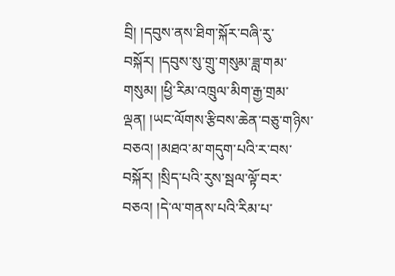བྲི། །དབུས་ནས་ཐིག་སྐོར་བཞི་རུ་བསྐོར། །དབུས་སུ་གྲུ་གསུམ་ཟླ་གམ་གསུམ། །ཕྱི་རིམ་འཁྲུལ་མིག་རྒྱ་གྲམ་ལྡན། །ཡང་ལོགས་རྩིབས་ཆེན་བཅུ་གཉིས་བཅའ། །མཐའ་མ་གདུག་པའི་ར་བས་བསྐོར། །སྲིད་པའི་རུས་སྦལ་ལྟོ་བར་བཅའ། །དེ་ལ་གནས་པའི་རིམ་པ་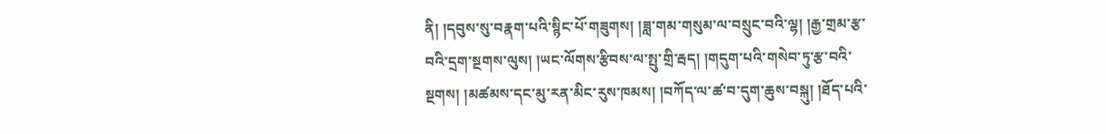ནི། །དབུས་སུ་བརྣག་པའི་སྙིང་པོ་གཟུགས། །ཟླ་གམ་གསུམ་ལ་བསྲུང་བའི་ལྷ། །རྒྱ་གྲམ་རྩ་བའི་དྲག་སྔགས་ལུས། །ཡང་ལོགས་རྩིབས་ལ་སྤུ་གྲི་རྦད། །གདུག་པའི་གསེབ་ཏུ་རྩ་བའི་སྔགས། །མཚམས་དང་མུ་རན་མིང་རུས་ཁམས། །བཀོད་ལ་ཚ་བ་དུག་ཆུས་བསྐུ། །ཐོད་པའི་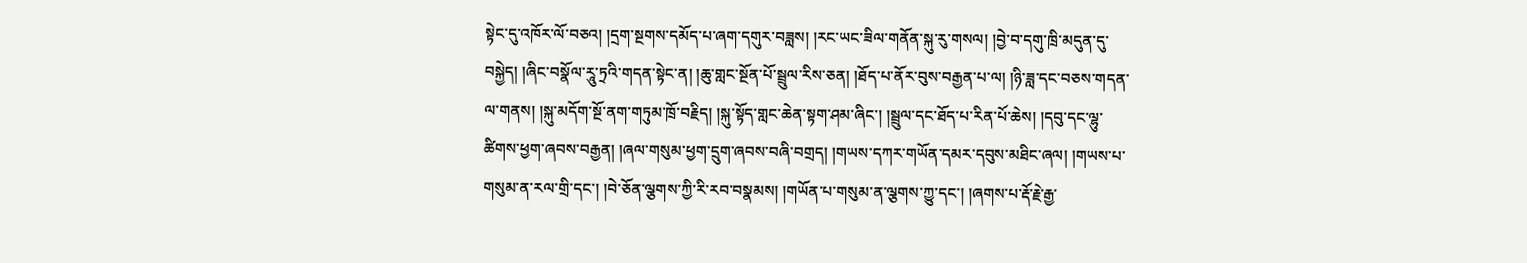སྟེང་དུ་འཁོར་ལོ་བཅའ། །དྲག་སྔགས་དམོད་པ་ཞག་དགུར་བཟླས། །རང་ཡང་ཟིལ་གནོན་སྐུ་རུ་གསལ། །བྱེ་བ་དགུ་ཁྲི་མདུན་དུ་བསྐྱེད། །ཞིང་བསྣོལ་རཱུ་ཏྲའི་གདན་སྟེང་ན། །ཆུ་གླང་སྔོན་པོ་སྦྲུལ་རིས་ཅན། །ཐོད་པ་ནོར་བུས་བརྒྱན་པ་ལ། །ཉི་ཟླ་དང་བཅས་གདན་ལ་གནས། །སྐུ་མདོག་སྔོ་ནག་གཏུམ་ཁྲོ་བརྗིད། །སྐུ་སྟོད་གླང་ཆེན་སྟག་ཤམ་ཞིང་། །སྦྲུལ་དང་ཐོད་པ་རིན་པོ་ཆེས། །དབུ་དང་ལྷུ་ཚིགས་ཕྱག་ཞབས་བརྒྱན། །ཞལ་གསུམ་ཕྱག་དྲུག་ཞབས་བཞི་བགྲད། །གཡས་དཀར་གཡོན་དམར་དབུས་མཐིང་ཞལ། །གཡས་པ་གསུམ་ན་རལ་གྲི་དང་། །བེ་ཅོན་ལྕགས་ཀྱི་རི་རབ་བསྣམས། །གཡོན་པ་གསུམ་ན་ལྕགས་ཀྱུ་དང་། །ཞགས་པ་རྡོ་རྗེ་རྒྱ་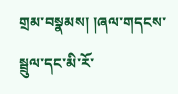གྲམ་བསྣམས། །ཞལ་གདངས་སྦྲུལ་དང་མི་རོ་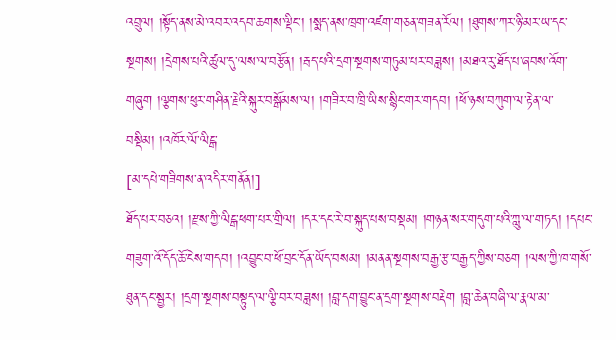འབྲུལ། །སྟོད་ནས་མེ་འབར་འདབ་ཆགས་ལྡིང་། །སྨད་ནས་ཁྲག་འཛག་གཅན་གཟན་རོལ། །ཐུགས་ཀར་ཉི་མར་ཡ་དང་སྔགས། །དྲེགས་པའི་ཚུལ་དུ་ལས་ལ་བརྩོན། །རྦད་པའི་དྲག་སྔགས་གཏུམ་པར་བཟླས། །མཐའ་རུ་ཐོད་པ་ཞབས་འོག་གཞུག །ལྕགས་ཕུར་གཤིན་རྗེའི་སྐུར་བསྒོམས་ལ། །གཟིར་བ་ཁྲི་ཡིས་སྙིང་གར་གདབ། །ཕོ་ཉས་བཀུག་ལ་རྟེན་ལ་བསྡིམ། །འཁོར་ལོ་ལིངྒ་
[མ་དཔེ་གཟིགས་ན་འདིར་གནོན།]
ཐོད་པར་བཅའ། །རྫས་ཀྱི་ལིངྒ་ཕག་པར་གྲིལ། །དར་དང་རེ་བ་སྐུད་པས་བསྡམ། །གཉན་སར་གདུག་པའི་ཀླུ་ལ་གཏད། །དཔང་གཟུག་འོ་དོད་ཆོ་ངེས་གདབ། །འབྱུང་བ་ཕོ་བྲང་དོན་ཡོད་བསམ། །མནན་སྔགས་བརྒྱ་རྩ་བརྒྱད་ཀྱིས་བཅག །ལས་ཀྱི་ཁ་གསོ་ཐུན་དང་སྦྱར། །དྲག་སྔགས་བསྟུད་ལ་ལྕི་བར་བཟླས། །བླ་དག་བྱུང་ན་དྲག་སྔགས་བརྡེག །བླ་ཆེན་བཞི་ལ་རྣལ་མ་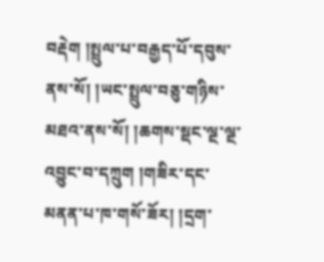བརྡེག །སྤྲུལ་པ་བརྒྱད་པོ་དབུས་ནས་སོ། །ཡང་སྤྲུལ་བཅུ་གཉིས་མཐའ་ནས་སོ། །ཆགས་སྡང་ལྔ་ལྔ་འབྱུང་བ་དཀྲུག །གཟིར་དང་མནན་པ་ཁ་གསོ་ཟོར། །དྲག་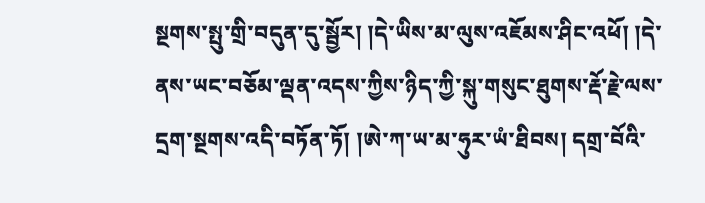སྔགས་སྤུ་གྲི་བདུན་དུ་སྦྱོར། །དེ་ཡིས་མ་ལུས་འཇོམས་ཤིང་འཕོ། །དེ་ནས་ཡང་བཅོམ་ལྡན་འདས་ཀྱིས་ཉིད་ཀྱི་སྐུ་གསུང་ཐུགས་རྡོ་རྗེ་ལས་དྲག་སྔགས་འདི་བཏོན་ཏོ། །ཨེ་ཀ་ཡ་མ་ཧུར་ཡཾ་ཐིབས། དགྲ་བོའི་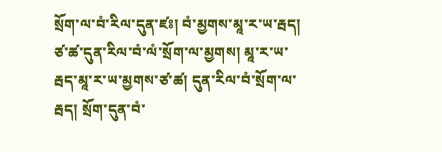སྲོག་ལ་བཾ་རིལ་དུན་ཛཿ། བཾ་མྱགས་མཱ་ར་ཡ་རྦད། ཙ་ཚ་དུན་རིལ་བཾ་ལཾ་སྲོག་ལ་མྱགས། མཱ་ར་ཡ་རྦད་མཱ་ར་ཡ་མྱགས་ཙ་ཚ། དུན་རིལ་བཾ་སྲོག་ལ་རྦད། སྲོག་དུན་བཾ་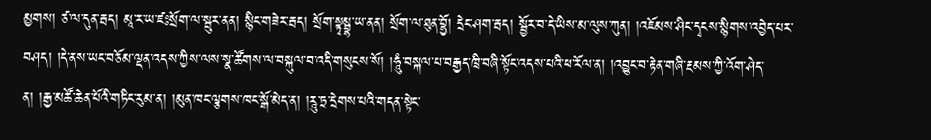མྱགས། ཙ་ལ་དུན་རྦད། མཱ་ར་ཡ་ཛཿསྲོག་ལ་སྦུར་ནན། སྙིང་གཟེར་རྦད། སྲོག་སྟྭམྦྷ་ཡ་ནན། སྲོག་ལ་ཐུན་བྷྱོ། དྲེང་ཤག་རྦད། སྦྱོར་བ་དེ་ཡིས་མ་ལུས་ཀུན། །འཇོམས་ཤིང་དྭངས་སྙིགས་འབྱེད་པར་བཤད། །དེ་ནས་ཡང་བཅོམ་ལྡན་འདས་ཀྱིས་ལས་སྣ་ཚོགས་ལ་བསྐུལ་བ་འདི་གསུངས་སོ། །ཧཱུཾ་བསྐལ་པ་བརྒྱད་ཁྲི་བཞི་སྟོང་འདས་པའི་ཕ་རོལ་ན། །འབྱུང་བ་རྟེན་གཞི་རྔམས་ཀྱི་འོག་ཤེད་ན། །རྒྱ་མཚོ་ཆེན་པོའི་གཏིང་རུམ་ན། །མུན་ཁང་ལྕགས་ཁང་སྒོ་མེད་ན། །རཱུ་ཏྲ་དྲེགས་པའི་གདན་སྟེང་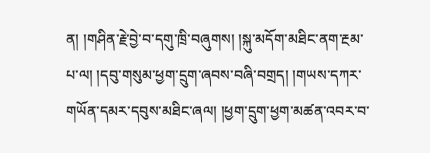ན། །གཤིན་རྗེ་བྱེ་བ་དགུ་ཁྲི་བཞུགས། །སྐུ་མདོག་མཐིང་ནག་རྔམ་པ་ལ། །དབུ་གསུམ་ཕྱག་དྲུག་ཞབས་བཞི་བགྲད། །གཡས་དཀར་གཡོན་དམར་དབུས་མཐིང་ཞལ། །ཕྱག་དྲུག་ཕྱག་མཚན་འབར་བ་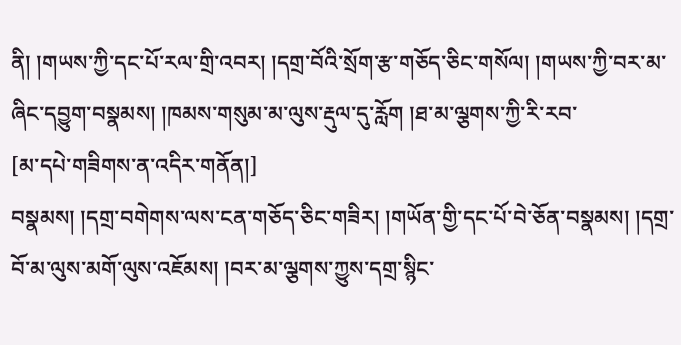ནི། །གཡས་ཀྱི་དང་པོ་རལ་གྲི་འབར། །དགྲ་བོའི་སྲོག་རྩ་གཅོད་ཅིང་གསོལ། །གཡས་ཀྱི་བར་མ་ཞིང་དབྱུག་བསྣམས། །ཁམས་གསུམ་མ་ལུས་རྡུལ་དུ་རློག །ཐ་མ་ལྕགས་ཀྱི་རི་རབ་
[མ་དཔེ་གཟིགས་ན་འདིར་གནོན།]
བསྣམས། །དགྲ་བགེགས་ལས་ངན་གཅོད་ཅིང་གཟིར། །གཡོན་གྱི་དང་པོ་བེ་ཅོན་བསྣམས། །དགྲ་བོ་མ་ལུས་མགོ་ལུས་འཇོམས། །བར་མ་ལྕགས་ཀྱུས་དགྲ་སྙིང་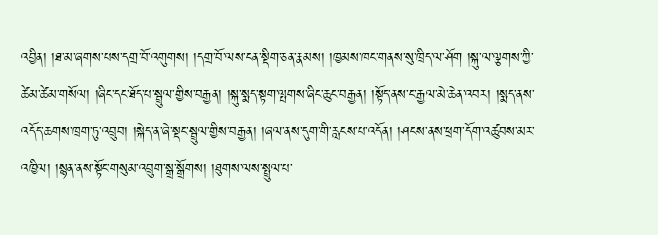འབྱིན། །ཐ་མ་ཞགས་པས་དགྲ་བོ་འགུགས། །དགྲ་བོ་ལས་ངན་སྡིག་ཅན་རྣམས། །ཁྱམས་ཁང་གནས་སུ་ཁྲིད་ལ་ཤོག །སྐུ་ལ་ལྕགས་ཀྱི་ཚེམ་ཚེམ་གསོལ། །ཞིང་དང་ཐོད་པ་སྦྲུལ་གྱིས་བརྒྱན། །སྐུ་སྨད་སྟག་ལྤགས་ཞིང་ཆུང་བརྒྱན། །སྟོད་ནས་ང་རྒྱལ་མེ་ཆེན་འབར། །སྨད་ནས་འདོད་ཆགས་ཁྲག་ཏུ་འབྲུབ། །སྐེད་ན་ཞེ་སྡང་སྦྲུལ་གྱིས་བརྒྱན། །ཞལ་ནས་དུག་གི་རླངས་པ་འདོན། །ཤངས་ནས་ཕྲག་དོག་འཚུབས་མར་འཁྱིལ། །སྙན་ནས་སྟོང་གསུམ་འབྲུག་སྒྲ་སྒྲོགས། །ཐུགས་ལས་སྤྲུལ་པ་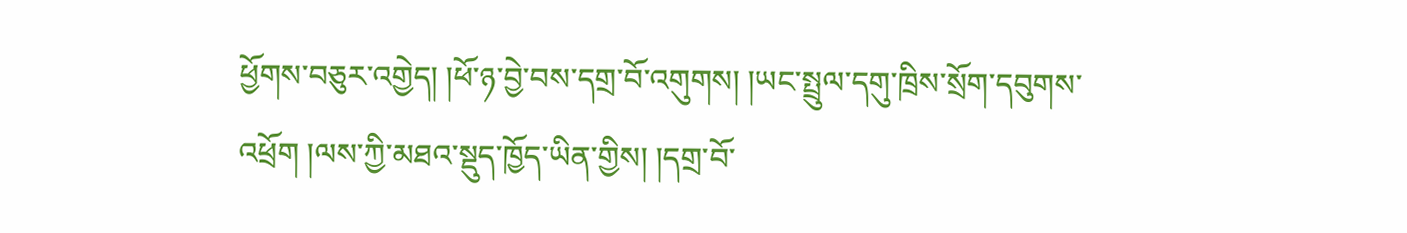ཕྱོགས་བཅུར་འགྱེད། །ཕོ་ཉ་བྱེ་བས་དགྲ་བོ་འགུགས། །ཡང་སྤྲུལ་དགུ་ཁྲིས་སྲོག་དབུགས་འཕྲོག །ལས་ཀྱི་མཐའ་སྡུད་ཁྱོད་ཡིན་གྱིས། །དགྲ་བོ་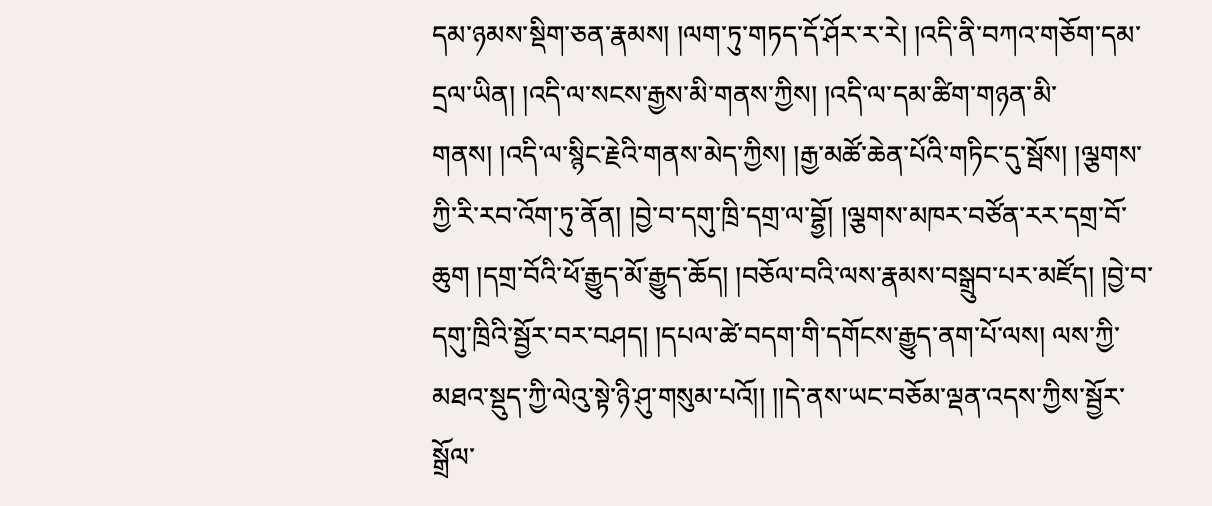དམ་ཉམས་སྡིག་ཅན་རྣམས། །ལག་ཏུ་གཏད་དོ་ཤོར་ར་རེ། །འདི་ནི་བཀའ་གཅོག་དམ་དྲལ་ཡིན། །འདི་ལ་སངས་རྒྱས་མི་གནས་ཀྱིས། །འདི་ལ་དམ་ཚིག་གཉན་མི་གནས། །འདི་ལ་སྙིང་རྗེའི་གནས་མེད་ཀྱིས། །རྒྱ་མཚོ་ཆེན་པོའི་གཏིང་དུ་སྦོས། །ལྕགས་ཀྱི་རི་རབ་འོག་ཏུ་ནོན། །བྱེ་བ་དགུ་ཁྲི་དགྲ་ལ་བྷྱོ། །ལྕགས་མཁར་བཙོན་རར་དགྲ་བོ་ཆུག །དགྲ་བོའི་ཕོ་རྒྱུད་མོ་རྒྱུད་ཆོད། །བཅོལ་བའི་ལས་རྣམས་བསྒྲུབ་པར་མཛོད། །བྱེ་བ་དགུ་ཁྲིའི་སྦྱོར་བར་བཤད། །དཔལ་ཚེ་བདག་གི་དགོངས་རྒྱུད་ནག་པོ་ལས། ལས་ཀྱི་མཐའ་སྡུད་ཀྱི་ལེའུ་སྟེ་ཉི་ཤུ་གསུམ་པའོ།། །།དེ་ནས་ཡང་བཅོམ་ལྡན་འདས་ཀྱིས་སྦྱོར་སྒྲོལ་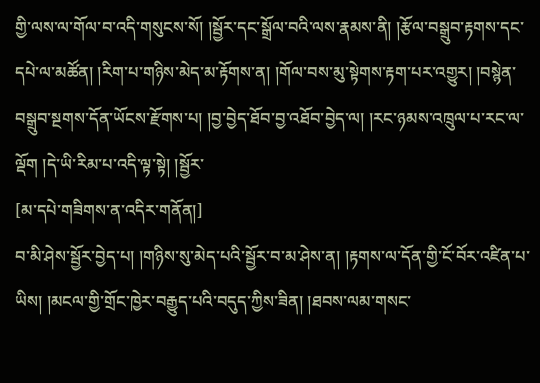གྱི་ལས་ལ་གོལ་བ་འདི་གསུངས་སོ། །སྦྱོར་དང་སྒྲོལ་བའི་ལས་རྣམས་ནི། །རྩོལ་བསྒྲུབ་རྟགས་དང་དཔེ་ལ་མཚོན། །རིག་པ་གཉིས་མེད་མ་རྟོགས་ན། །གོལ་བས་མུ་སྟེགས་རྟག་པར་འགྱུར། །བསྙེན་བསྒྲུབ་སྔགས་དོན་ཡོངས་རྫོགས་པ། །བྱ་བྱེད་ཐོབ་བྱ་འཐོབ་བྱེད་ལ། །རང་ཉམས་འཁྲུལ་པ་རང་ལ་ལྡོག །དེ་ཡི་རིམ་པ་འདི་ལྟ་སྟེ། །སྦྱོར་
[མ་དཔེ་གཟིགས་ན་འདིར་གནོན།]
བ་མི་ཤེས་སྦྱོར་བྱེད་པ། །གཉིས་སུ་མེད་པའི་སྦྱོར་བ་མ་ཤེས་ན། །རྟགས་ལ་དོན་གྱི་ངོ་བོར་འཛིན་པ་ཡིས། །མངལ་གྱི་གྲོང་ཁྱེར་བརྒྱུད་པའི་བདུད་ཀྱིས་ཟིན། །ཐབས་ལམ་གསང་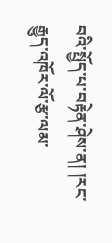བའི་སྤྱོད་པ་བརྟེན་ཤེས་ན། །རང་རྒྱུད་འཁོར་ལོ་རྩ་ལམ་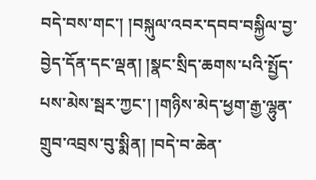བདེ་བས་གང་། །བསྐུལ་འབར་དབབ་བསྐྱིལ་བྱ་བྱེད་དོན་དང་ལྡན། །སྣང་སྲིད་ཆགས་པའི་སྤྱོད་པས་མེས་སྦར་ཀྱང་། །གཉིས་མེད་ཕྱག་རྒྱ་ལྷུན་གྲུབ་འབྲས་བུ་སྨིན། །བདེ་བ་ཆེན་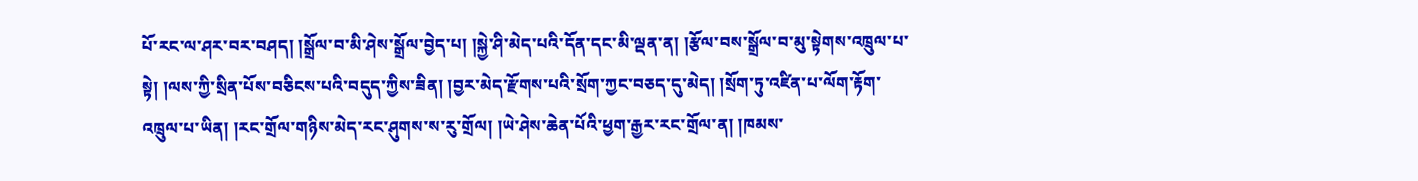པོ་རང་ལ་ཤར་བར་བཤད། །སྒྲོལ་བ་མི་ཤེས་སྒྲོལ་བྱེད་པ། །སྐྱེ་ཤི་མེད་པའི་དོན་དང་མི་ལྡན་ན། །རྩོལ་བས་སྒྲོལ་བ་མུ་སྟེགས་འཁྲུལ་པ་སྟེ། །ལས་ཀྱི་སྲིན་པོས་བཅིངས་པའི་བདུད་ཀྱིས་ཟིན། །བྱར་མེད་རྫོགས་པའི་སྲོག་ཀྱང་བཅད་དུ་མེད། །སྲོག་ཏུ་འཛིན་པ་ལོག་རྟོག་འཁྲུལ་པ་ཡིན། །རང་གྲོལ་གཉིས་མེད་རང་ཤུགས་ས་རུ་གྲོལ། །ཡེ་ཤེས་ཆེན་པོའི་ཕྱག་རྒྱར་རང་གྲོལ་ན། །ཁམས་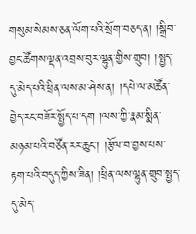གསུམ་སེམས་ཅན་ལོག་པའི་སྲོག་བཅད་ན། །སྒྲིབ་བྱང་ཚོགས་ལྡན་འབྲས་བུར་ལྷུན་གྱིས་གྲུབ། །སྤྱད་དུ་མེད་པའི་ཕྲིན་ལས་མ་ཤེས་ན། །དཔེ་ལ་མཚོན་བྱེད་རང་བཟོར་སྤྱོད་པ་དག །ལས་ཀྱི་རྣམ་སྨིན་མཉམ་པའི་བཙོན་རར་ཆུང་། །རྩོལ་བ་བྱས་པས་རྟག་པའི་བདུད་ཀྱིས་ཟིན། །ཕྲིན་ལས་ལྷུན་གྲུབ་སྤྱད་དུ་མེད་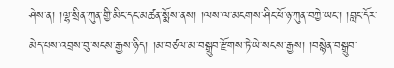ཤེས་ན། །ལྷ་སྲིན་ཀུན་གྱི་མིང་དང་མཚན་སྨོས་ནས། །ལས་ལ་མངགས་ཤིང་ཕོ་ཉ་ཀུན་བཀྱེ་ཡང་། །བླང་དོར་མེད་པས་འབྲས་བུ་སངས་རྒྱས་ཉིད། །མ་བཙལ་མ་བསྒྲུབ་རྫོགས་ཏེ་ཡེ་སངས་རྒྱས། །བསྙེན་བསྒྲུབ་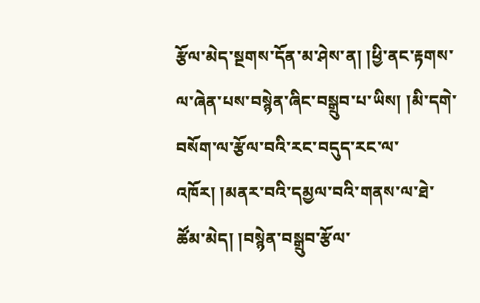རྩོལ་མེད་སྔགས་དོན་མ་ཤེས་ན། །ཕྱི་ནང་རྟགས་ལ་ཞེན་པས་བསྙེན་ཞིང་བསྒྲུབ་པ་ཡིས། །མི་དགེ་བསོག་ལ་རྩོལ་བའི་རང་བདུད་རང་ལ་འཁོར། །མནར་བའི་དམྱལ་བའི་གནས་ལ་ཐེ་ཚོམ་མེད། །བསྙེན་བསྒྲུབ་རྩོལ་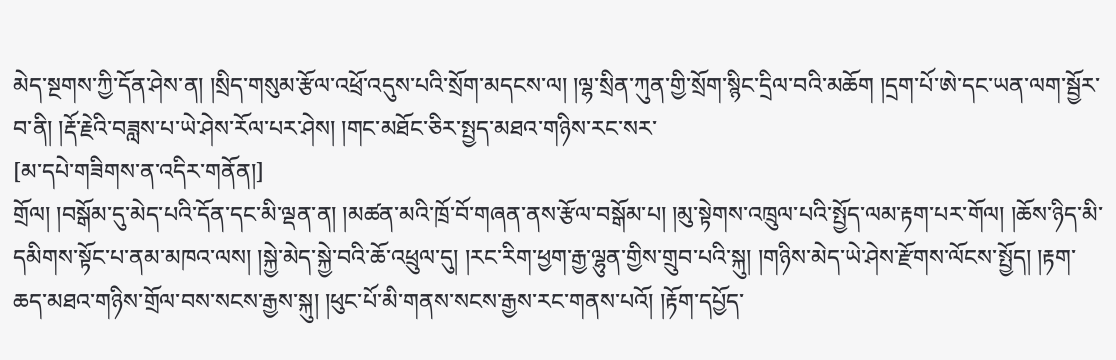མེད་སྔགས་ཀྱི་དོན་ཤེས་ན། །སྲིད་གསུམ་རྩོལ་འཕྲོ་འདུས་པའི་སྲོག་མདངས་ལ། །ལྷ་སྲིན་ཀུན་གྱི་སྲོག་སྙིང་དྲིལ་བའི་མཆོག །དྲག་པོ་ཨེ་དང་ཡན་ལག་སྦྱོར་བ་ནི། །རྡོ་རྗེའི་བཟླས་པ་ཡེ་ཤེས་རོལ་པར་ཤེས། །གང་མཐོང་ཅིར་སྤྱད་མཐའ་གཉིས་རང་སར་
[མ་དཔེ་གཟིགས་ན་འདིར་གནོན།]
གྲོལ། །བསྒོམ་དུ་མེད་པའི་དོན་དང་མི་ལྡན་ན། །མཚན་མའི་ཁྲོ་བོ་གཞན་ནས་རྩོལ་བསྒོམ་པ། །མུ་སྟེགས་འཁྲུལ་པའི་སྤྱོད་ལམ་རྟག་པར་གོལ། །ཆོས་ཉིད་མི་དམིགས་སྟོང་པ་ནམ་མཁའ་ལས། །སྐྱེ་མེད་སྐྱེ་བའི་ཆོ་འཕྲུལ་དུ། །རང་རིག་ཕྱག་རྒྱ་ལྷུན་གྱིས་གྲུབ་པའི་སྐུ། །གཉིས་མེད་ཡེ་ཤེས་རྫོགས་ལོངས་སྤྱོད། །རྟག་ཆད་མཐའ་གཉིས་གྲོལ་བས་སངས་རྒྱས་སྐུ། །ཕུང་པོ་མི་གནས་སངས་རྒྱས་རང་གནས་པའོ། །རྟོག་དཔྱོད་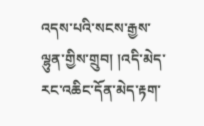འདས་པའི་སངས་རྒྱས་ལྷུན་གྱིས་གྲུབ། །འདི་མེད་རང་འཆིང་དོན་མེད་རྟག་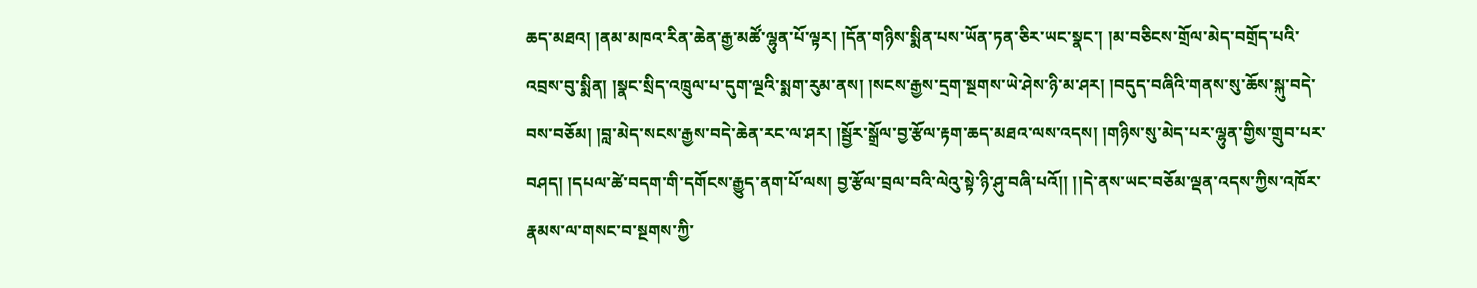ཆད་མཐའ། །ནམ་མཁའ་རིན་ཆེན་རྒྱ་མཚོ་ལྷུན་པོ་ལྟར། །དོན་གཉིས་སྨིན་པས་ཡོན་ཏན་ཅིར་ཡང་སྣང་། །མ་བཅིངས་གྲོལ་མེད་བགྲོད་པའི་འབྲས་བུ་སྨིན། །སྣང་སྲིད་འཁྲུལ་པ་དུག་ལྔའི་སྨག་རུམ་ནས། །སངས་རྒྱས་དྲག་སྔགས་ཡེ་ཤེས་ཉི་མ་ཤར། །བདུད་བཞིའི་གནས་སུ་ཆོས་སྐུ་བདེ་བས་བཅོམ། །བླ་མེད་སངས་རྒྱས་བདེ་ཆེན་རང་ལ་ཤར། །སྦྱོར་སྒྲོལ་བྱ་རྩོལ་རྟག་ཆད་མཐའ་ལས་འདས། །གཉིས་སུ་མེད་པར་ལྷུན་གྱིས་གྲུབ་པར་བཤད། །དཔལ་ཚེ་བདག་གི་དགོངས་རྒྱུད་ནག་པོ་ལས། བྱ་རྩོལ་བྲལ་བའི་ལེའུ་སྟེ་ཉི་ཤུ་བཞི་པའོ།། །།དེ་ནས་ཡང་བཅོམ་ལྡན་འདས་ཀྱིས་འཁོར་རྣམས་ལ་གསང་བ་སྔགས་ཀྱི་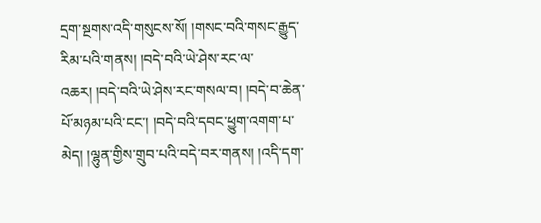དྲག་སྔགས་འདི་གསུངས་སོ། །གསང་བའི་གསང་རྒྱུད་རིམ་པའི་གནས། །བདེ་བའི་ཡེ་ཤེས་རང་ལ་འཆར། །བདེ་བའི་ཡེ་ཤེས་རང་གསལ་བ། །བདེ་བ་ཆེན་པོ་མཉམ་པའི་ངང་། །བདེ་བའི་དབང་ཕྱུག་འགག་པ་མེད། །ལྷུན་གྱིས་གྲུབ་པའི་བདེ་བར་གནས། །འདི་དག་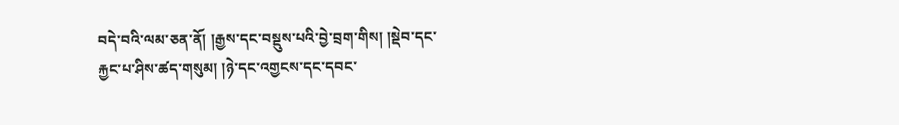བདེ་བའི་ལམ་ཅན་ནོ། །རྒྱས་དང་བསྡུས་པའི་བྱེ་བྲག་གིས། །སྡེབ་དང་རྐྱང་པ་ཤིས་ཚད་གསུམ། །ཉེ་དང་འགྱངས་དང་དབང་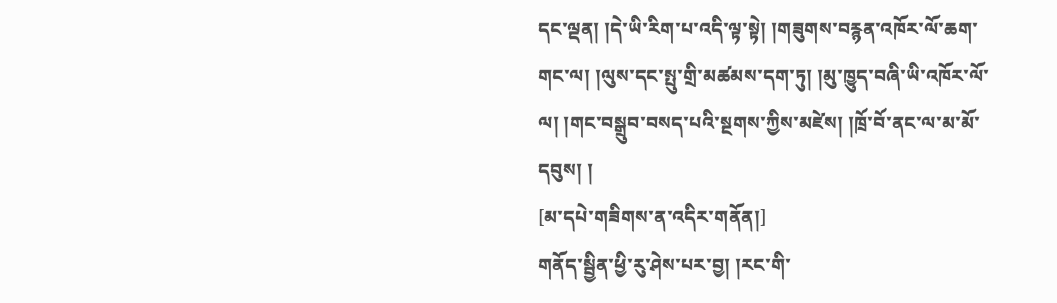དང་ལྡན། །དེ་ཡི་རིག་པ་འདི་ལྟ་སྟེ། །གཟུགས་བརྙན་འཁོར་ལོ་ཆག་གང་ལ། །ལུས་དང་སྤུ་གྲི་མཚམས་དག་ཏུ། །མུ་ཁྱུད་བཞི་ཡི་འཁོར་ལོ་ལ། །གང་བསྒྲུབ་བསད་པའི་སྔགས་ཀྱིས་མཛེས། །ཁྲོ་བོ་ནང་ལ་མ་མོ་དབུས། །
[མ་དཔེ་གཟིགས་ན་འདིར་གནོན།]
གནོད་སྦྱིན་ཕྱི་རུ་ཤེས་པར་བྱ། །རང་གི་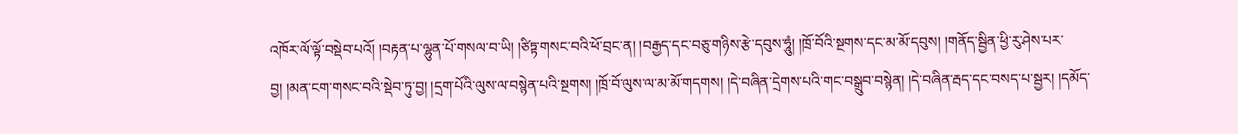འཁོར་ལོ་ལྟོ་བསྡེབ་པའོ། །བརྟན་པ་ལྷུན་པོ་གསལ་བ་ཡི། །ཙིཏྟ་གསང་བའི་ཕོ་བྲང་ན། །བརྒྱད་དང་བཅུ་གཉིས་རྩེ་དབུས་ཧཱུཾ། །ཁྲོ་བོའི་སྔགས་དང་མ་མོ་དབུས། །གནོད་སྦྱིན་ཕྱི་རུ་ཤེས་པར་བྱ། །མན་ངག་གསང་བའི་སྡེབ་ཏུ་བྱ། །དྲག་པོའི་ལུས་ལ་བསྙེན་པའི་སྔགས། །ཁྲོ་བོ་ལུས་ལ་མ་མོ་གདགས། །དེ་བཞིན་དྲེགས་པའི་གང་བསྒྲུབ་བསྙེན། །དེ་བཞིན་རྦད་དང་བསད་པ་སྦྱར། །དམོད་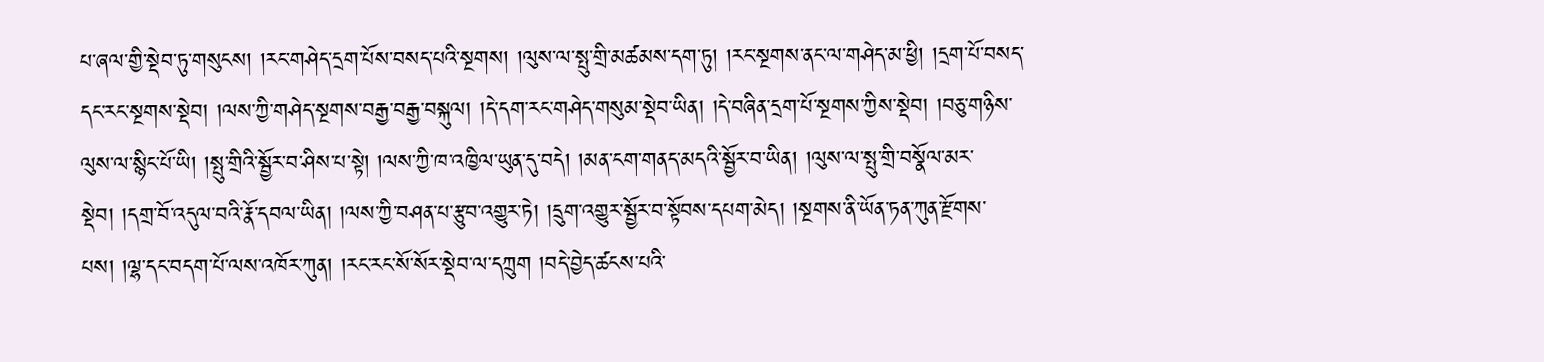པ་ཞལ་གྱི་སྡེབ་ཏུ་གསུངས། །རང་གཤེད་དྲག་པོས་བསད་པའི་སྔགས། །ལུས་ལ་སྤུ་གྲི་མཚམས་དག་ཏུ། །རང་སྔགས་ནང་ལ་གཤེད་མ་ཕྱི། །དྲག་པོ་བསད་དང་རང་སྔགས་སྡེབ། །ལས་ཀྱི་གཤེད་སྔགས་བརྒྱ་བརྒྱ་བསྐུལ། །དེ་དག་རང་གཤེད་གསུམ་སྡེབ་ཡིན། །དེ་བཞིན་དྲག་པོ་སྔགས་ཀྱིས་སྡེབ། །བཅུ་གཉིས་ལུས་ལ་སྙིང་པོ་ཡི། །སྤུ་གྲིའི་སྦྱོར་བ་ཤིས་པ་སྟེ། །ལས་ཀྱི་ཁ་འཁྱིལ་ཡུན་དུ་བདེ། །མན་ངག་གནད་མདའི་སྦྱོར་བ་ཡིན། །ལུས་ལ་སྤུ་གྲི་བསྣོལ་མར་སྡེབ། །དགྲ་བོ་འདུལ་བའི་རྣོ་དབལ་ཡིན། །ལས་ཀྱི་བཤན་པ་རྩུབ་འགྱུར་ཏེ། །དྲུག་འགྱུར་སྦྱོར་བ་སྟོབས་དཔག་མེད། །སྔགས་ནི་ཡོན་ཏན་ཀུན་རྫོགས་པས། །ལྷ་དང་བདག་པོ་ལས་འཁོར་ཀུན། །རང་རང་སོ་སོར་སྡེབ་ལ་དཀྲུག །བདེ་བྱེད་ཚངས་པའི་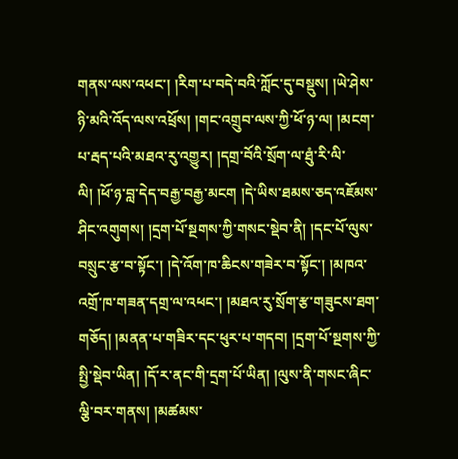གནས་ལས་འཕང་། །རིག་པ་བདེ་བའི་ཀློང་དུ་བསྡུས། །ཡེ་ཤེས་ཉི་མའི་འོད་ལས་འཕྲོས། །གང་འགྲུབ་ལས་ཀྱི་ཕོ་ཉ་ལ། །མངག་པ་རྦད་པའི་མཐའ་རུ་འགྱུར། །དགྲ་བོའི་སྲོག་ལ་ཐུཾ་རི་ལི་ལི། །ཕོ་ཉ་བླ་དེད་བརྒྱ་བརྒྱ་མངག །དེ་ཡིས་ཐམས་ཅད་འཇོམས་ཤིང་འགུགས། །དྲག་པོ་སྔགས་ཀྱི་གསང་སྡེབ་ནི། །དང་པོ་ལུས་བསྲུང་རྩ་བ་སྟོང་། །དེ་འོག་ཁ་ཆིངས་གཟེར་བ་སྟོང་། །མཁའ་འགྲོ་ཁ་གཟན་དགྲ་ལ་འཕང་། །མཐའ་རུ་སྲོག་རྩ་གཟུངས་ཐག་གཅོད། །མནན་པ་གཟིར་དང་ཕུར་པ་གདབ། །དྲག་པོ་སྔགས་ཀྱི་སྤྱི་སྡེབ་ཡིན། །དོ་ར་ནང་གི་དྲག་པོ་ཡིན། །ལུས་ནི་གསང་ཞིང་ལྕི་བར་གནས། །མཚམས་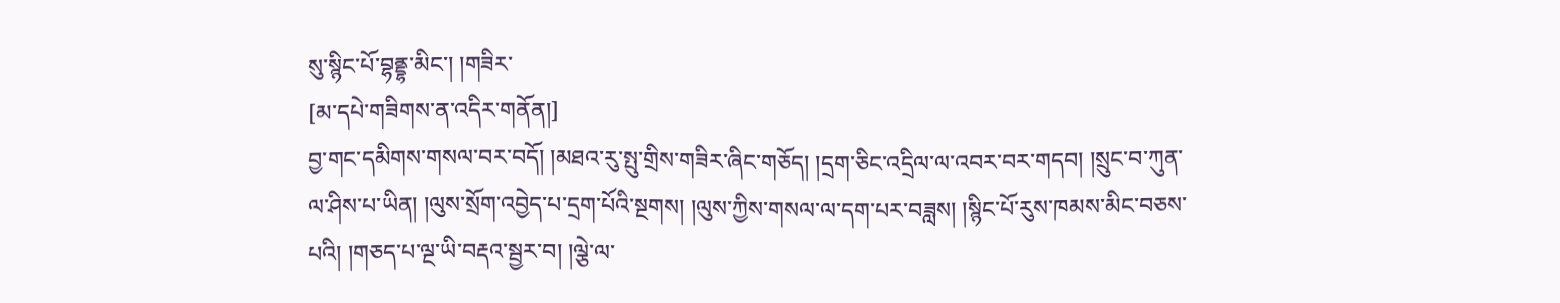སུ་སྙིང་པོ་བྷནྡྷ་མིང་། །གཟིར་
[མ་དཔེ་གཟིགས་ན་འདིར་གནོན།]
བྱ་གང་དམིགས་གསལ་བར་བདོ། །མཐའ་རུ་སྤུ་གྲིས་གཟིར་ཞིང་གཅོད། །དྲག་ཅིང་འདྲིལ་ལ་འབར་བར་གདབ། །སྲུང་བ་ཀུན་ལ་ཤིས་པ་ཡིན། །ལུས་སྲོག་འབྱེད་པ་དྲག་པོའི་སྔགས། །ལུས་ཀྱིས་གསལ་ལ་དག་པར་བཟླས། །སྙིང་པོ་རུས་ཁམས་མིང་བཅས་པའི། །གཅད་པ་ལྔ་ཡི་བརྡའ་སྦྱར་བ། །ལྕེ་ལ་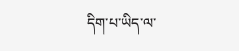དིག་པ་ཡིད་ལ་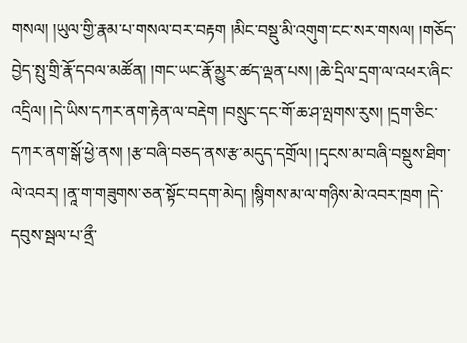གསལ། །ཡུལ་གྱི་རྣམ་པ་གསལ་བར་བརྟག །མིང་བསྡུ་མི་འགུག་ངང་སར་གསལ། །གཅོད་བྱེད་སྤུ་གྲི་རྣོ་དབལ་མཚོན། །གང་ཡང་རྣོ་མྱུར་ཚད་ལྡན་པས། །ཆེ་དྲིལ་དྲག་ལ་འཕར་ཞིང་འདྲིལ། །དེ་ཡིས་དཀར་ནག་རྟེན་ལ་བརྡེག །བསྲུང་དང་གོ་ཆ་ཤ་ལྤགས་རུས། །དྲག་ཅིང་དཀར་ནག་སྒོ་ཕྱེ་ནས། །རྩ་བཞི་བཅད་ནས་རྩ་མདུད་དགྲོལ། །དྭངས་མ་བཞི་བསྡུས་ཐིག་ལེ་འབར། །ནཱ་ག་གཟུགས་ཅན་སྟོང་བདག་མེད། །སྙིགས་མ་ལ་གཉིས་མེ་འབར་ཁྲག །དེ་དབུས་སྦལ་པ་ནྲྀ་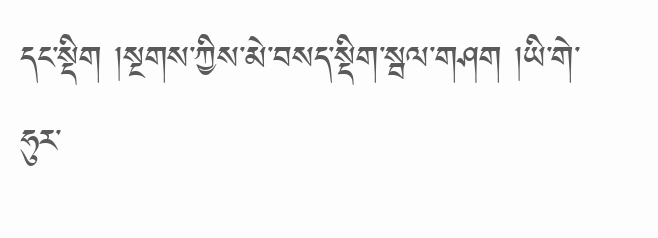དང་སྡིག །སྔགས་ཀྱིས་མེ་བསད་སྡིག་སྦལ་གཤག །ཡི་གེ་ཧུར་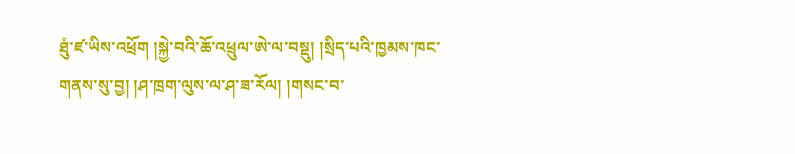ཐུཾ་ཛ་ཡིས་འཕྲོག །སྐྱེ་བའི་ཆོ་འཕྲུལ་ཨེ་ལ་བསྡུ། །སྲིད་པའི་ཁྱམས་ཁང་གནས་སུ་བྱ། །ཤ་ཁྲག་ལུས་ལ་ཤ་ཟ་རོལ། །གསང་བ་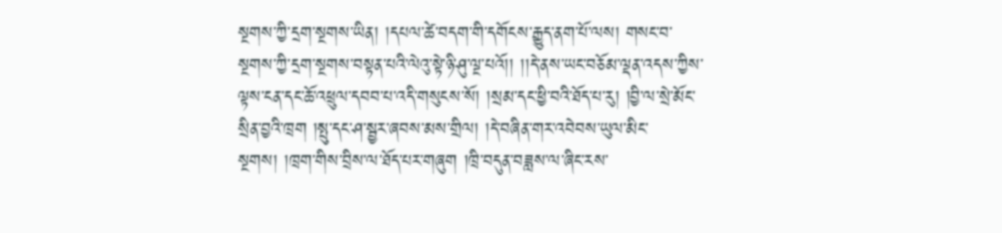སྔགས་ཀྱི་དྲག་སྔགས་ཡིན། །དཔལ་ཚེ་བདག་གི་དགོངས་རྒྱུད་ནག་པོ་ལས། གསང་བ་སྔགས་ཀྱི་དྲག་སྔགས་བསྟན་པའི་ལེའུ་སྟེ་ཉི་ཤུ་ལྔ་པའོ།། །།དེ་ནས་ཡང་བཅོམ་ལྡན་འདས་ཀྱིས་ལྟས་ངན་དང་ཆོ་འཕྲུལ་དབབ་པ་འདི་གསུངས་སོ། །སྲམ་དང་ཕྱི་བའི་ཐོད་པ་རུ། །བྱི་ལ་སྲེ་མོང་སྲིན་བྱའི་ཁྲག །སྤུ་དང་ཤ་སྦྱར་ཞབས་མས་གྲིལ། །དེ་བཞིན་གར་འབེབས་ཡུལ་མིང་སྔགས། །ཁྲག་གིས་བྲིས་ལ་ཐོད་པར་གཞུག །ཁྲི་བདུན་བཟླས་ལ་ཞིང་རས་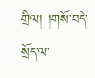གྲིལ། །གསོ་བདེ་སྲོད་ལ་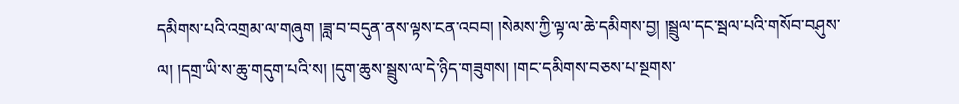དམིགས་པའི་འགྲམ་ལ་གཞུག །ཟླ་བ་བདུན་ནས་ལྟས་ངན་འབབ། །སེམས་ཀྱི་ལྟ་ལ་ཆེ་དམིགས་བྱ། །སྦྲུལ་དང་སྦལ་པའི་གསོབ་བཤུས་ལ། །དགྲ་ཡི་ས་ཆུ་གདུག་པའི་ས། །དུག་ཆུས་སྦྲུས་ལ་དེ་ཉིད་གཟུགས། །གང་དམིགས་བཅས་པ་སྔགས་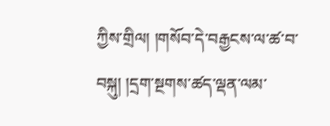ཀྱིས་གྲིལ། །གསོབ་དེ་བརྒྱངས་ལ་ཚ་བ་བསྐུ། །དྲག་སྔགས་ཚད་ལྡན་ལམ་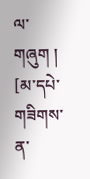ལ་གཞུག །
[མ་དཔེ་གཟིགས་ན་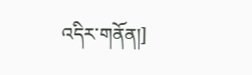འདིར་གནོན།]